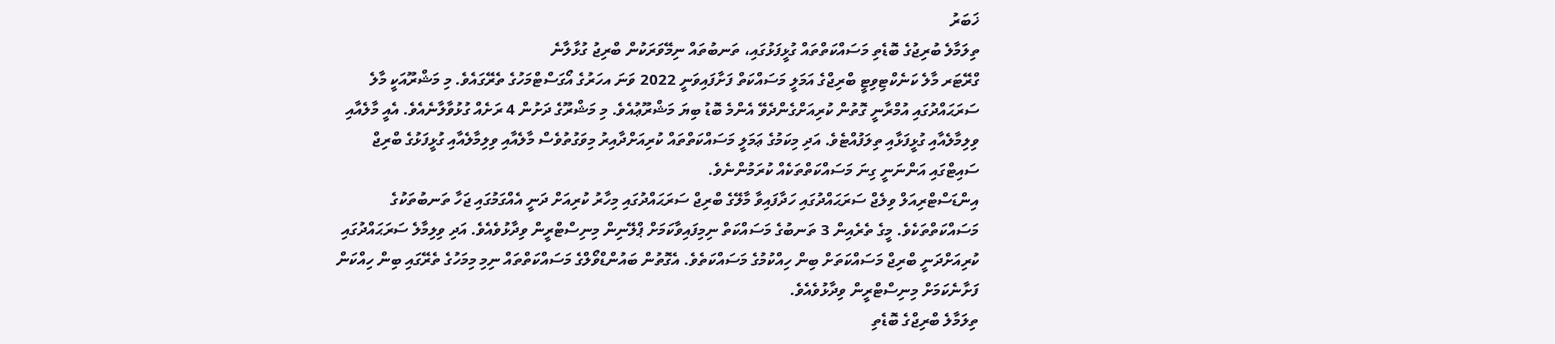ޚަބަރު
ތިލަމާލެ ބުރިޖުގެ ބޮޑެތި މަސައްކަތްތައް ގުޅީފަޅުގައި، ތަނބުތައް ނިމޭވަރަކުން ބްރިޖު ގުޅާލާނެ
ގްރޭޓަރ މާލެ ކަނެކްޓިވިޓީ ބްރިޖްގެ އަމަލީ މަސައްކަތް ފަށާފައިވަނީ 2022 ވަނަ އހަރުގެ އޯގަސްޓްމަހުގެ ތެރޭގައެވެ. މި މަޝްރޫއަކީ މާލެ ސަރަޙައްދުގައި އުމްރާނީ ގޮތުން ކުރިއަށްގެންދެވޭ އެންމެ ބޮޑު ބިޔަ މަޝްރޫޢުއެވެ. މި މަޝްރޫގެ ދަށުން 4 ރަށެއް ގުޅުވާލާނެއެވެ. އެއީ މާލެއާއި ވިލިމާލެއާއި ގުޅީފަޅާއި ތިލަފުއްޓެވެ. އަދި މިކަމުގެ ޢަމަލީ މަސައްކަތްތައް ކުރިއަށްދާއިރު މިވަގުތުވެސް މާލެއާއި ވިލިމާލެއާއި ގުޅީފަޅުގެ ބްރިޖް ސައިޓްގައި އަންނަނީ ގިނަ މަސައްކަތްތަކެއް ކުރަމުންނެވެ.
އިންޑަސްޓްރިއަލް ވިލެޖް ސަރަޙައްދުގައި ހަދާފައިވާ މާލޭގެ ބްރިޖް ސަރަޙައްދުގައި މިހާރު ކުރިއަށް ދަނީ އެއްގަމުގައި ޖަހާ ތަނބުތަކުގެ މަސައްކަތްތަކެވެ. މީގެ ތެރެއިން 3 ތަނބުގެ މަސައްކަތް ނިމިފައިވާކަމަށް ޕްލޭނިން މިނިސްޓްރީން ވިދާޅުވެއެވެ. އަދި ވިލިމާލެ ސަރަޙައްދުގައި ކުރިއަށްދަނީ ބްރިޖް މަސައްކަތަށް ބިން ހިއްކުމުގެ މަސައްކަތެވެ. އެގޮތުން ބައުންޑްވޯލްގެ މަސައްކަތްތައް ނިމި މިމަހުގެ ތެރޭގައި ބިން ހިއްކަން ފަށާނެކަމަށް މިނިސްޓްރީން ވިދާޅުވެއެވެ.
ތިލަމާލެ ބްރިޖްގެ ބޮޑެތި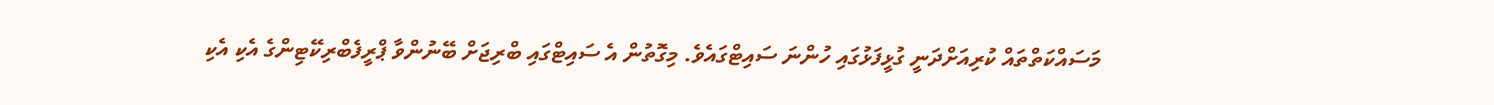މަސައްކަތްތައް ކުރިއަށްދަނީ ގުޅީފަޅުގައި ހުންނަ ސައިޓްގައެވެ. މިގޮތުން އެ ސައިޓްގައި ބްރިޖަށް ބޭނުންވާ ޕްރީފެބްރިކޭޓިންގެ އެކި އެކި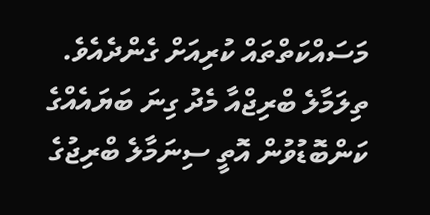މަސައްކަތްތައް ކުރިއަށް ގެންދެއެވެ.
ތިލަމާލެ ބްރިޖްއާ މެދު ގިނަ ބަޔައެއްގެ ކަންބޮޑުވުން އޮތީ ސިނަމާލެ ބްރިޖުގެ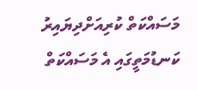މަސައްކަތް ކުރިއަށްދިޔައިރު ކަނޑުމަތީގައި އެ މަސައްކަތް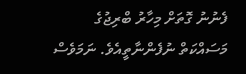ފެނުނު ގޮތަށް މިހާރު ބްރިޖުގެ މަސައްކަތް ނުފެންނާތީއެވެ. ނަމަވެސް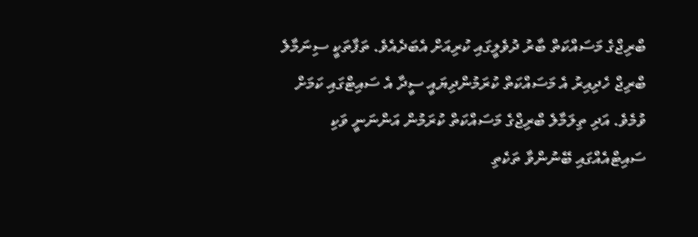ބްރިޖްގެ މަސައްކަތް ބާރު ދުވެލީގައި ކުރިއަށް އެބަދެއެވެ. ތަފާތަކީ ސިނަމާލެ ބްރިޖް ހެދިއިރު އެ މަސައްކަތް ކުރަމުންދިޔައީ ސީދާ އެ ސައިޓްގައި ކަމަށް ވުމެވެ. އަދި ތިލަމާލެ ބްރިޖްގެ މަސައްކަތް ކުރަމުން އަންނަނީ ވަކި ސައިޓްއެއްގައި ބޭނުންވާ ތަކެތި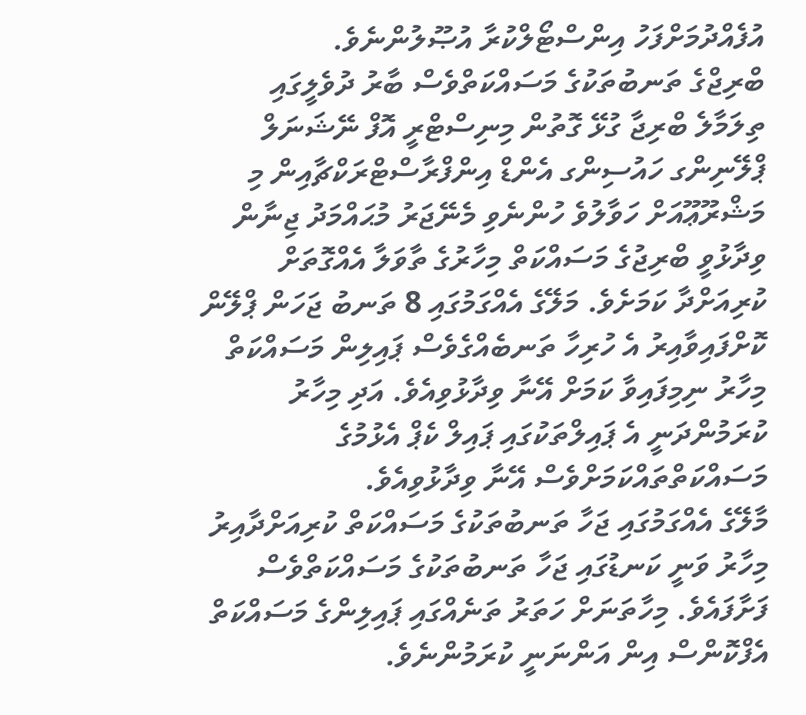އުފެއްދުމަށްފަހު އިންސްޓޯލްކުރާ އުޞޫލުންނެވެ.
ބްރިޖްގެ ތަނބުތަކުގެ މަސައްކަތްވެސް ބާރު ދުވެލީގައި
ތިލަމާލެ ބްރިޖާ ގުޅޭ ގޮތުން މިނިސްޓްރީ އޮފް ނޭޝަނަލް ޕްލޭނިންގ ހައުސިންގ އެންޑް އިންފްރާސްޓްރަކްޗާއިން މި މަޝްރޫޢޫއަށް ހަވާލުވެ ހުންނެވި މެނޭޖަރު މުޙައްމަދު ޖިނާން ވިދާޅުވީ ބްރިޖުގެ މަސައްކަތް މިހާރުގެ ތާވަލާ އެއްގޮތަށް ކުރިއަށްދާ ކަމަށެވެ. މަލޭގެ އެއްގަމުގައި 8 ތަނބު ޖަހަން ޕްލޭން ކޮށްފައިވާއިރު އެ ހުރިހާ ތަނބެއްގެވެސް ޕައިލިން މަސައްކަތް މިހާރު ނިމިފައިވާ ކަމަށް އޭނާ ވިދާޅުވިއެވެ. އަދި މިހާރު ކުރަމުންދަނީ އެ ޕައިލްތަކުގައި ޕައިލް ކެޕް އެޅުމުގެ މަސައްކަތްތައްކަމަށްވެސް އޭނާ ވިދާޅުވިއެވެ.
މާލޭގެ އެއްގަމުގައި ޖަހާ ތަނބުތަކުގެ މަސައްކަތް ކުރިއަށްދާއިރު މިހާރު ވަނީ ކަނޑުގައި ޖަހާ ތަނބުތަކުގެ މަސައްކަތްވެސް ފަށާފައެވެ. މިހާތަނަށް ހަތަރު ތަނެއްގައި ޕައިލިންގެ މަސައްކަތް އެފްކޮންސް އިން އަންނަނީ ކުރަމުންނެވެ.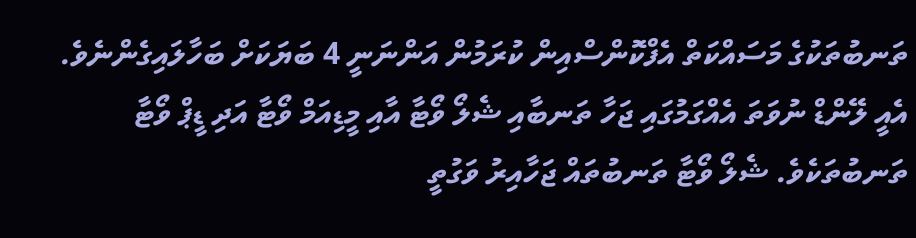ތަނބުތަކުގެ މަސައްކަތް އެފްކޮންސްއިން ކުރަމުން އަންނަނީ 4 ބަޔަކަށް ބަހާލައިގެންނެވެ. އެއީ ލޭންޑް ނުވަތަ އެއްގަމުގައި ޖަހާ ތަނބާއި ޝެލޯ ވޯޓާ އާއި މީޑިއަމް ވޯޓާ އަދި ޑީޕް ވޯޓާ ތަނބުތަކެވެ. ޝެލޯ ވޯޓާ ތަނބުތައް ޖަހާއިރު ވަގުތީ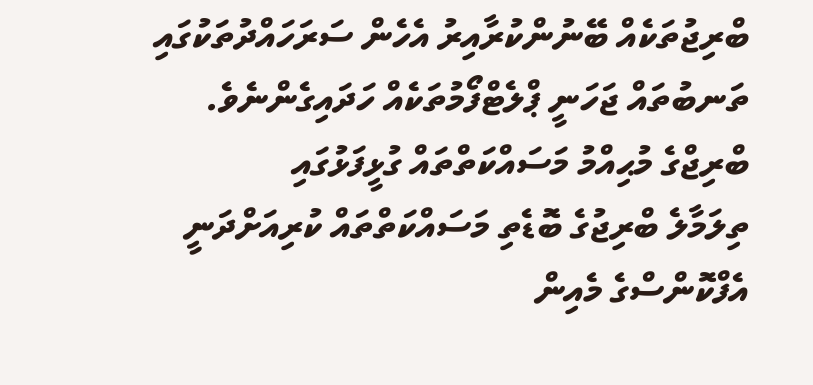ބްރިޖުތަކެއް ބޭނުންކުރާއިރު އެހެން ސަރަހައްދުތަކުގައި ތަނބުތައް ޖަހަނީ ޕްލެޓްފޯމުތަކެއް ހަދައިގެންނެވެ.
ބްރިޖްގެ މުޙިއްމު މަސައްކަތްތައް ގުޅީފަޅުގައި
ތިލަމާލެ ބްރިޖުގެ ބޮޑެތި މަސައްކަތްތައް ކުރިއަށްދަނީ އެފްކޮންސްގެ މެއިން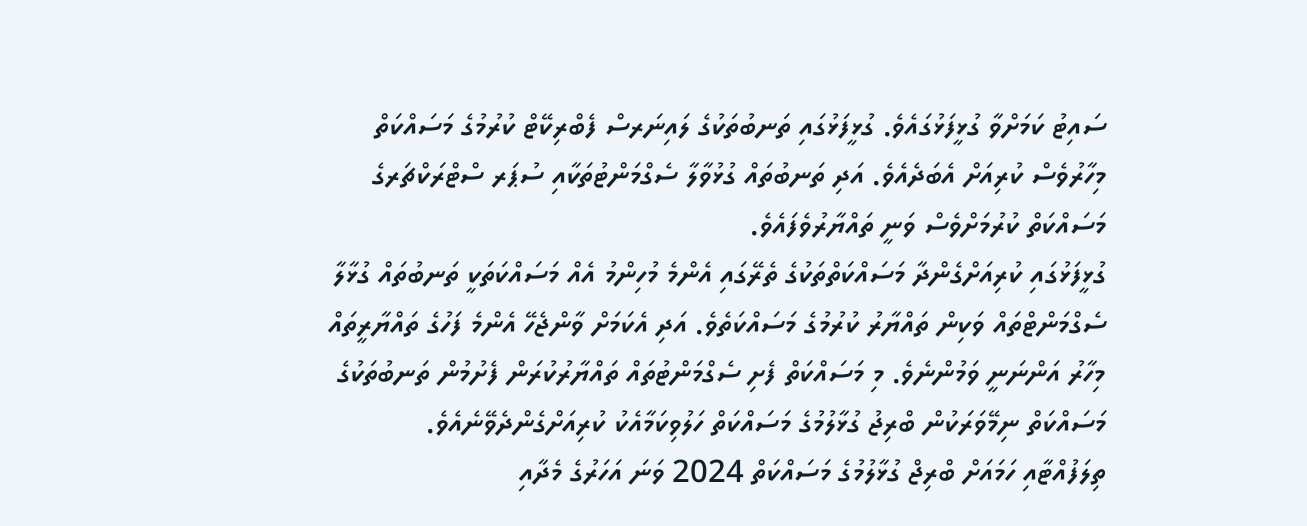ސައިޓު ކަމަށްވާ ގުޅީފަޅުގައެވެ. ގުޅީފަޅުގައި ތަނބުތަކުގެ ލައިނަރސް ފެބްރިކޭޓް ކުރުމުގެ މަސައްކަތް މިހާރުވެސް ކުރިއަށް އެބަދެއެވެ. އަދި ތަނބުތައް ގުޅުވާލާ ސެގްމަންޓުތަކާއި ސުޕަރ ސްޓްރަކްޗަރގެ މަސައްކަތް ކުރުމަށްވެސް ވަނީ ތައްޔާރުވެފައެވެ.
ގުޅީފަޅުގައި ކުރިއަށްގެންދާ މަސައްކަތްތަކުގެ ތެރޭގައި އެންމެ މުހިންމު އެއް މަސައްކަތަކީ ތަނބުތައް ގުޅާލާ ސެގްމަންޓްތައް ވަކިން ތައްޔާރު ކުރުމުގެ މަސައްކަތެވެ. އަދި އެކަމަށް ވާންޖެހޭ އެންމެ ފަހުގެ ތައްޔާރީތައް މިހާރު އަންނަނީ ވަމުންނެވެ. މި މަސައްކަތް ފެށި ސެގްމަންޓުތައް ތައްޔާރުކުރަން ފެށުމުން ތަނބުތަކުގެ މަސައްކަތް ނިމޭވަރަކުން ބްރިޖު ގުޅާލުމުގެ މަސައްކަތް ހަލުވިކަމާއެކު ކުރިއަށްގެންދެވޭނެއެވެ.
ތިލަފުއްޓާއި ހަމައަށް ބްރިޖް ގުޅާލުމުގެ މަސައްކަތް 2024 ވަނަ އަހަރުގެ މެދާއި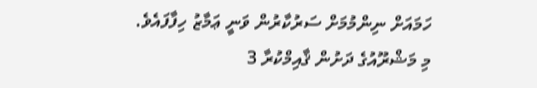ހަމައަށް ނިންމުމަށް ސަރުކާރުން ވަނީ ޢަމާޒު ހިފާފައެވެ.
މި މަޝްރޫއުގެ ދަށުން ޤާއިމްކުރާ 3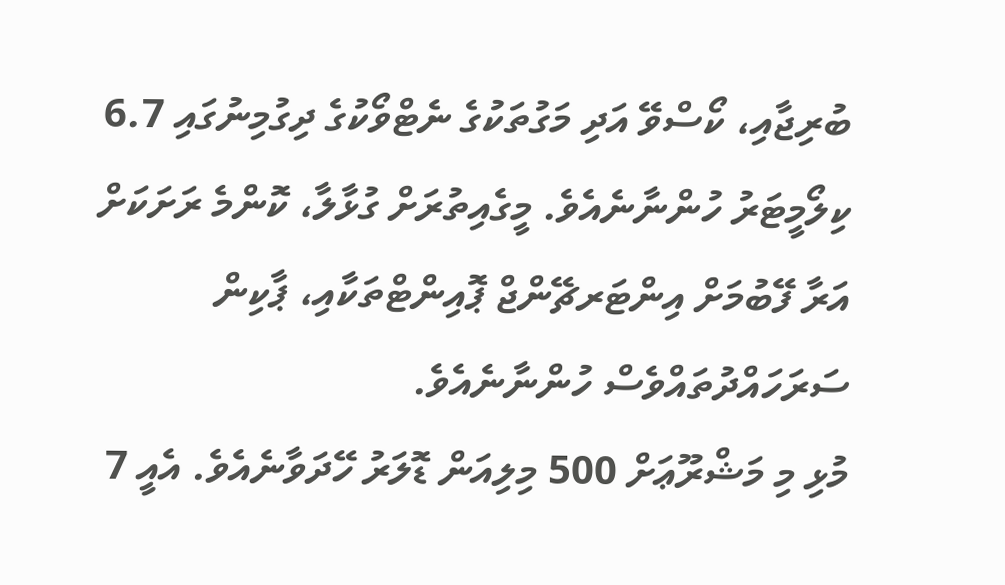ބުރިޖާއި، ކޯސްވޭ އަދި މަގުތަކުގެ ނެޓްވޯކުގެ ދިގުމިނުގައި 6.7 ކިލޯމީޓަރު ހުންނާނެއެވެ. މީގެއިތުރަށް ގުޅާލާ، ކޮންމެ ރަށަކަށް އަރާ ފޭބުމަށް އިންޓަރޗޭންޖް ޕޮއިންޓްތަކާއި، ޕާކިން ސަރަހައްދުތައްވެސް ހުންނާނެއެވެ.
މުޅި މި މަޝްރޫޢަށް 500 މިލިއަން ޑޮލަރު ހޭދަވާނެއެވެ. އެއީ 7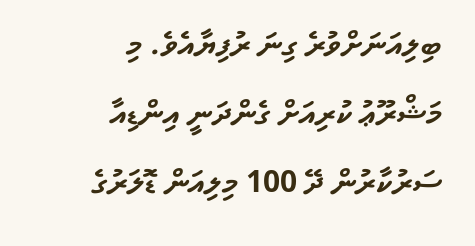ބިލިއަނަށްވުރެ ގިނަ ރުފިޔާއެވެ. މި މަޝްރޫޢު ކުރިއަށް ގެންދަނީ އިންޑިއާ ސަރުކާރުން ދޭ 100 މިލިއަން ޑޮލަރުގެ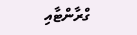ގްރާންޓާއި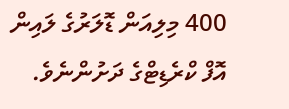400 މިލިއަން ޑޮލަރުގެ ލައިން އޮފް ކްރެޑިޓްގެ ދަށުންނެވެ.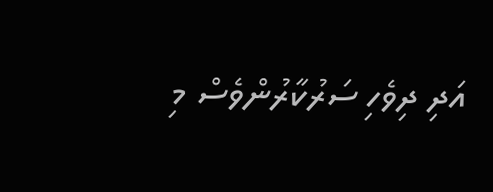އަދި ދިވެހި ސަރުކާރުންވެސް މި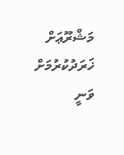މަޝްރޫޢަށް ޚަރަދުކުރުމަށް ވަނީ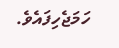ހަމަޖެހިފައެވެ.